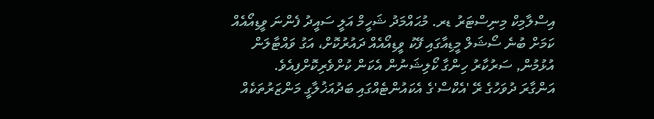އިސްލާމިކް މިނިސްޓަރު ޑރ. މުޙައްމަދު ޝަހީމް އަލީ ސައީދު ފެންނަ ވީޑިއޯއެއް ކަމަށް ބުނެ ސޯޝަލް މީޑިއާގައި ފޭކު ވީޑިއޯއެއް ދައުރުކޮށް، އަގު ވައްޓާލަން އުޅުމުން, ސަރުކާރު ހިންގާ ކޯލިޝަނުން އެކަން ކުށްވެރިކޮށްފިއެވެ.
އަންގާރަ ދުވަހުގެ ރޭ 'އެކްސް'ގެ އެކައުންޓެއްގައި ބަދުއަޚުލާގީ މަންޒަރުތަކެއް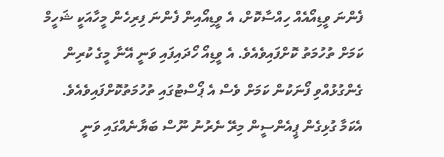ފެންނަ ވީޑިއޯއެއް ހިއްސާކޮށް، އެ ވީޑިއޯއިން ފެންނަ ފިރިހެން މީހާއަކީ ޝަހީމް ކަމަށް ތުހުމަތު ކޮށްފައިވެއެވެ. އެ ވީޑިއޯ ހޯދައިފައި ވަނީ އޭނާ މީގެ ކުރިން ގެންގުޅުއްވި ފޯނަކުން ކަމަށް ވެސް އެ ޕޯސްޓުގައި ތުހުމަތުކޮށްފައިވެއެވެ.
އެކަމާ ގުޅިގެން ޕީއެންސީން މިރޭ ނެރުނު ނޫސް ބަޔާނެއްގައި ވަނީ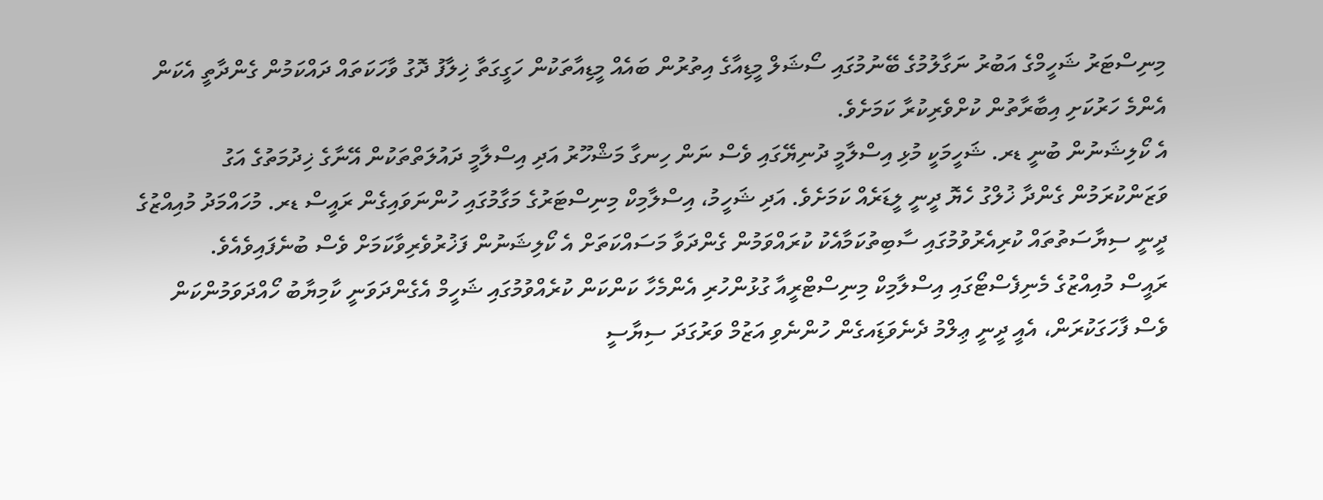މިނިސްޓަރު ޝަހީމްގެ އަބުރު ނަގާލުމުގެ ބޭނުމުގައި ސޯޝަލް މީޑިއާގެ އިތުރުން ބައެއް މީޑިއާތަކުން ހަގީގަތާ ޚިލާފު ދޮގު ވާހަކަތައް ދައްކަމުން ގެންދާތީ އެކަން އެންމެ ހަރުކަށި އިބާރާތުން ކުށްވެރިކުރާ ކަމަށެވެ.
އެ ކޯލިޝަނުން ބުނީ ޑރ. ޝަހީމަކީ މުޅި އިސްލާމީ ދުނިޔޭގައި ވެސް ނަން ހިނގާ މަޝްހޫރު އަދި އިސްލާމީ ދައުލަތްތަކުން އޭނާގެ ޚިދުމަތުގެ އަގު ވަޒަންކުރަމުން ގެންދާ ޚުލްގު ހެޔޮ ދީނީ ލީޑަރެއް ކަމަށެވެ. އަދި ޝަހީމު، އިސްލާމިކް މިނިސްޓަރުގެ މަގާމުގައި ހުންނަވައިގެން ރައީސް ޑރ. މުހައްމަދު މުއިއްޒުގެ ދީނީ ސިޔާސަތުތައް ކުރިއެރުވުމުގައި ސާބިތުކަމާއެކު ކުރައްވަމުން ގެންދަވާ މަސައްކަތަށް އެ ކޯލިޝަނުން ފަޚުރުވެރިވާކަމަށް ވެސް ބުނެފައިވެއެވެ.
ރައީސް މުއިއްޒުގެ މެނިފެސްޓޯގައި އިސްލާމިކް މިނިސްޓްރީއާ ގުޅުންހުރި އެންމެހާ ކަންކަން ކުރެއްވުމުގައި ޝަހީމް އެގެންދަވަނީ ކާމިޔާބު ހޯއްދަވަމުންކަން ވެސް ފާހަގަކުރަން، އެއީ ދީނީ ޢިލްމު ދެނެވަޑަިއގެން ހުންނެވި އަޒުމް ވަރުގަދަ ސިޔާސީ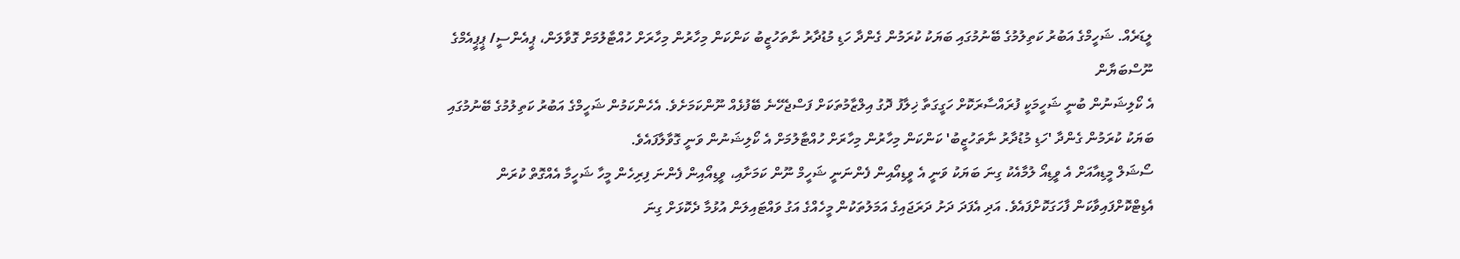ލީޑަރެއް. ޝަހީމްގެ އަބުރު ކަތިލުމުގެ ބޭނުމުގައި ބަޔަކު ކުރަމުން ގެންދާ ހަޑި މުޑުދާރު ނާތަހުޒީބު ކަންކަން މިހާރުން މިހާރަށް ހުއްޓާލުމަށް ގޮވާލަން، ޕީއެންސީ/ ޕީޕީއެމްގެ ނޫސްބަޔާން
އެ ކޯލިޝަނުން ބުނީ ޝަހީމަކީ ފުރައްސާރަކޮށް ހަގީގަތާ ޚިލާފު ދޮގު އިލްޒާމުތަކަށް ފަސްޖެހޭނެ ބޭފުޅެއް ނޫންކަމަށެވެ. އެހެންކަމުން ޝަހީމްގެ އަބުރު ކަތިލުމުގެ ބޭނުމުގައި ބަޔަކު ކުރަމުން ގެންދާ 'ހަޑި މުޑުދާރު ނާތަހުޒީބު' ކަންކަން މިހާރުން މިހާރަށް ހުއްޓާލުމަށް އެ ކޯލިޝަނުން ވަނީ ގޮވާލާފައެވެ.
ސޯޝަލް މީޑިއާއަށް އެ ވީޑިއޯ ލުމާއެކު ގިނަ ބަޔަކު ވަނީ އެ ވީޑިއޯއިން ފެންނަނީ ޝަހީމް ނޫން ކަމަށާއި، ވީޑިއޯއިން ފެންނަ ފިރިހެން މީހާ ޝަހީމާ އެއްގޮތް ކުރަން އެޑިޓްކޮށްފައިވާކަން ފާހަގަކޮށްފައެވެ. އަދި އެފަދަ ދަށު ދަރަޖައިގެ އަމަލުތަކުން މީހެއްގެ އަގު ވައްޓައިލަން އުޅުމާ ދެކޮޅަށް ގިނަ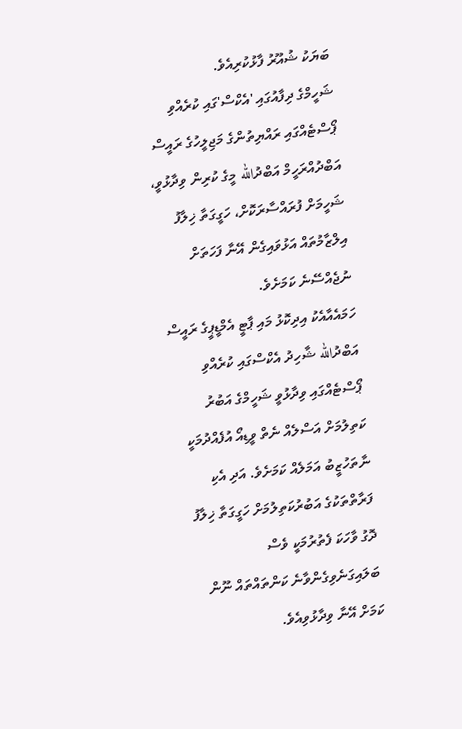ބަޔަކު ޝުއޫރު ފާޅުކުރިއެވެ.
ޝަހީމްގެ ދިފާއުގައި 'އެކްސް'ގައި ކުރެއްވި ޕޯސްޓެއްގައި ރައްޔިތުންގެ މަޖިލީހުގެ ރައީސް އަބްދުއްރަހީމް އަބްދުالله މީގެ ކުރިން ވިދާޅުވީ، ޝަހީމަށް ފުރައްސާރަކޮށް، ހަގީގަތާ ޚިލާފު އިލްޒާމުތައް އަޅުވައިގެން އޭނާ ފަހަތަށް ނުޖެއްސޭނެ ކަމަށެވެ.
ހަމައެއާއެކު އިދިކޮޅު މައި ޕާޓީ އެމްޑީޕީގެ ރައީސް އަބްދުالله ޝާހިދު އެކްސްގައި ކުރެއްވި ޕޯސްޓެއްގައި ވިދާޅުވީ ޝަހީމްގެ އަބުރު ކަތިލުމަށް އަސްލެއް ނެތް ވީޑިއޯ އުފެއްދުމަކީ ނާތަހުޒީބު އަމަލެއް ކަމަށެވެ. އަދި އެކި ފަރާތްތަކުގެ އަބުރުކަތިލުމަށް ހަގީގަތާ ޚިލާފު ދޮގު ވާހަކަ ފެތުރުމަކީ ވެސް ބަލައިގަނެވިގެންވާނެ ކަންތައްތައް ނޫން ކަމަށް އޭނާ ވިދާޅުވިއެވެ.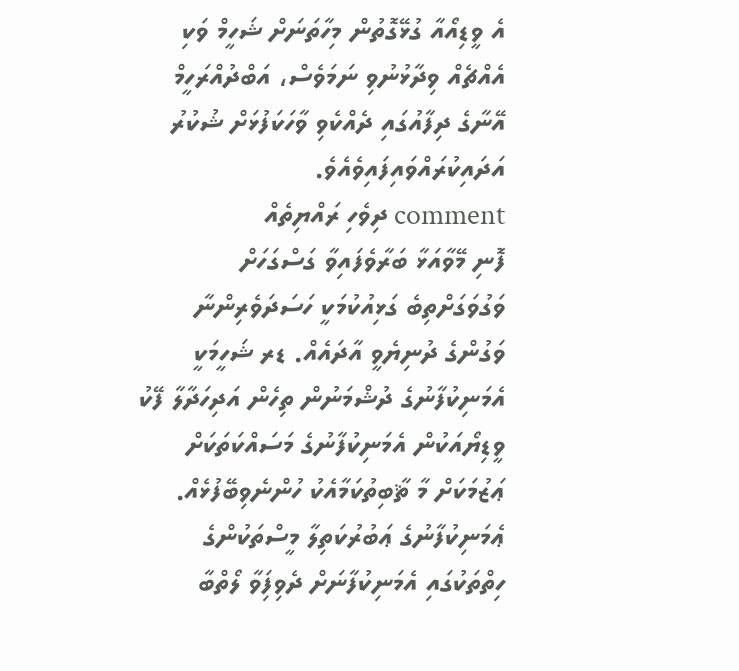އެ ވީޑިއޯއާ ގުޅޭގޮތުން މިހާތަނަށް ޝަހީމް ވަކި އެއްޗެއް ވިދާޅުނުވި ނަމަވެސް، އަބްދުއްރަހީމް އޭނާގެ ދިފާއުގައި ދެއްކެވި ވާހަކަފުޅަށް ޝުކުރު އަދައިކުރައްވައިފައިވެއެވެ.
comment ދިވެހި ރައްޔިތެއް
ފޮނި މޭވާއަޅާ ބަރާވެފައިވާ ގަސްގަހަށް ވަގުވަގަށްތިބެ ގަޅިއުކުމަކީ ހަސަދަވެރިންނާ ވަގުންގެ ދުނިޔެވީ އާދައެއް. ޑރ ޝަހީމަކީ އެމަނިކުފާނުގެ ދުޝްމަނުން ތިހެން އަދިހަދާލާ ފޭކު ވީޑިޔޯއަކުން އެމަނިކުފާނުގެ މަސައްކަތަކަށް ޢަޒުމަކަށް މާ ޘާބިތުކަމާއެކު ހުންނެވިބޭފުޅެއް. ޢެމަނިކުފާނުގެ ޢަބުރުކަތިލާ މީސްތަކުންގެ ހިތްތަކުގައި އެމަނިކުފާނަށް ދެވިފަިވާ ލޯތްބާ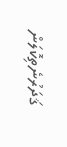ޤަދަރުނެތިކޮލަން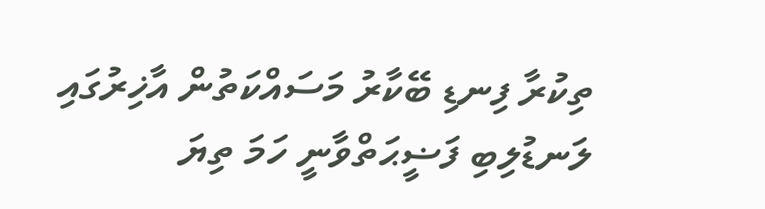ތިކުރާ ފިނޑި ބޭކާރު މަސައްކަތުން އާޚިރުގައި ލަނޑުލިބި ފަޟީޙަތްވާނީ ހަމަ ތިޔަ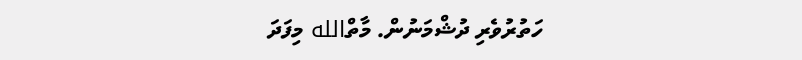ހަތުރުވެރި ދުޝްމަނުން. މާތްالله މިފަދަ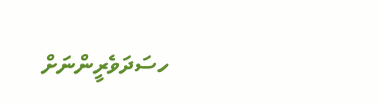ހސަދަވެރީންނަށް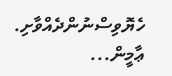ހެޔޮވިސްނުންދެއްވާށި. ޢާމީން...